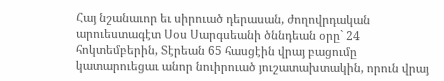Հայ նշանաւոր եւ սիրուած դերասան, ժողովրդական արուեստագէտ Սօս Սարգսեանի ծննդեան օրը` 24 հոկտեմբերին, Տէրեան 65 հասցէին վրայ բացումը կատարուեցաւ անոր նուիրուած յուշատախտակին, որուն վրայ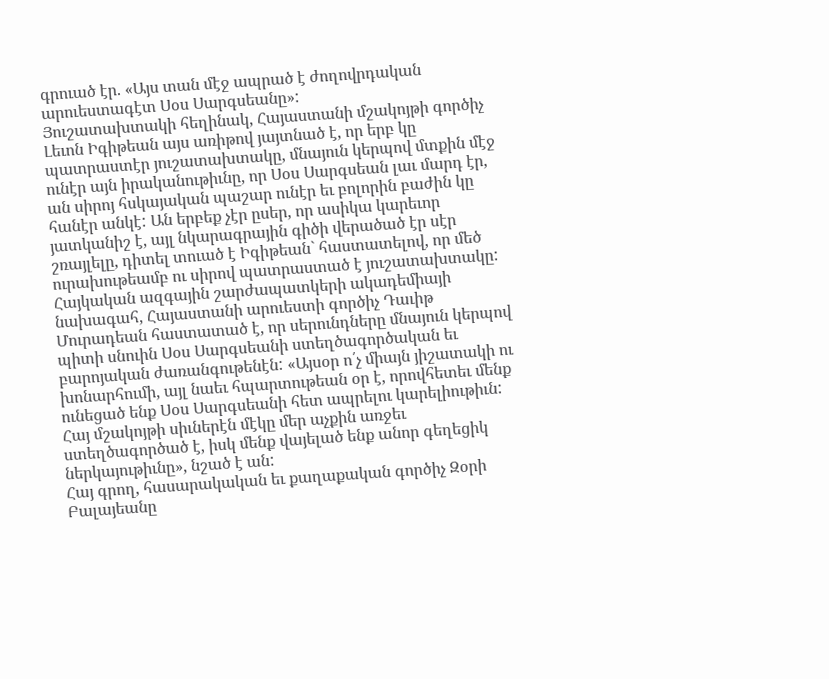գրուած էր. «Այս տան մէջ ապրած է ժողովրդական արուեստագէտ Սօս Սարգսեանը»:
Յուշատախտակի հեղինակ, Հայաստանի մշակոյթի գործիչ Լեւոն Իգիթեան այս առիթով յայտնած է, որ երբ կը պատրաստէր յուշատախտակը, մնայուն կերպով մտքին մէջ ունէր այն իրականութիւնը, որ Սօս Սարգսեան լաւ մարդ էր, ան սիրոյ հսկայական պաշար ունէր եւ բոլորին բաժին կը հանէր անկէ: Ան երբեք չէր ըսեր, որ ասիկա կարեւոր յատկանիշ է, այլ նկարագրային գիծի վերածած էր սէր շռայլելը, դիտել տուած է Իգիթեան` հաստատելով, որ մեծ ուրախութեամբ ու սիրով պատրաստած է յուշատախտակը:
Հայկական ազգային շարժապատկերի ակադեմիայի նախագահ, Հայաստանի արուեստի գործիչ Դաւիթ Մուրադեան հաստատած է, որ սերունդները մնայուն կերպով պիտի սնուին Սօս Սարգսեանի ստեղծագործական եւ բարոյական ժառանգութենէն: «Այսօր ո՛չ միայն յիշատակի ու խոնարհումի, այլ նաեւ հպարտութեան օր է, որովհետեւ մենք ունեցած ենք Սօս Սարգսեանի հետ ապրելու կարելիութիւն: Հայ մշակոյթի սիւներէն մէկը մեր աչքին առջեւ ստեղծագործած է, իսկ մենք վայելած ենք անոր գեղեցիկ ներկայութիւնը», նշած է ան:
Հայ գրող, հասարակական եւ քաղաքական գործիչ Զօրի Բալայեանը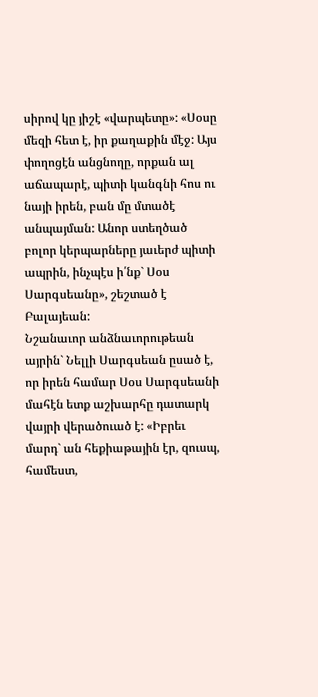սիրով կը յիշէ «վարպետը»: «Սօսը մեզի հետ է, իր քաղաքին մէջ: Այս փողոցէն անցնողը, որքան ալ աճապարէ, պիտի կանգնի հոս ու նայի իրեն, բան մը մտածէ անպայման: Անոր ստեղծած բոլոր կերպարները յաւերժ պիտի ապրին, ինչպէս ի՛նք` Սօս Սարգսեանը», շեշտած է Բալայեան:
Նշանաւոր անձնաւորութեան այրին` Նելլի Սարգսեան ըսած է, որ իրեն համար Սօս Սարգսեանի մահէն ետք աշխարհը դատարկ վայրի վերածուած է: «Իբրեւ մարդ` ան հեքիաթային էր, զուսպ, համեստ,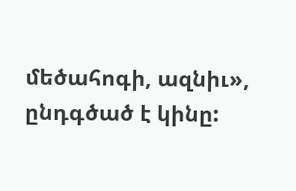մեծահոգի, ազնիւ», ընդգծած է կինը: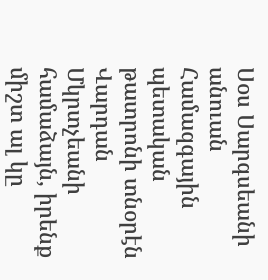Սօս Սարգսեանի անուան Համազգային պետական թատրոնի տնօրէն Վարդան Մկրտչեանի համաձայն, իրենք միշտ ալ կը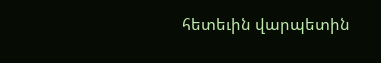հետեւին վարպետին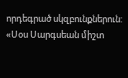որդեգրած սկզբունքներուն: «Սօս Սարգսեան միշտ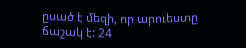ըսած է մեզի, որ արուեստը ճաշակ է: 24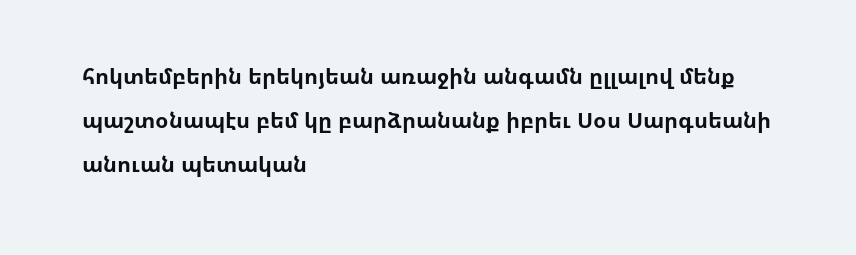հոկտեմբերին երեկոյեան առաջին անգամն ըլլալով մենք պաշտօնապէս բեմ կը բարձրանանք իբրեւ Սօս Սարգսեանի անուան պետական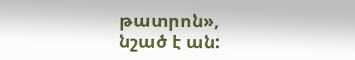թատրոն», նշած է ան: